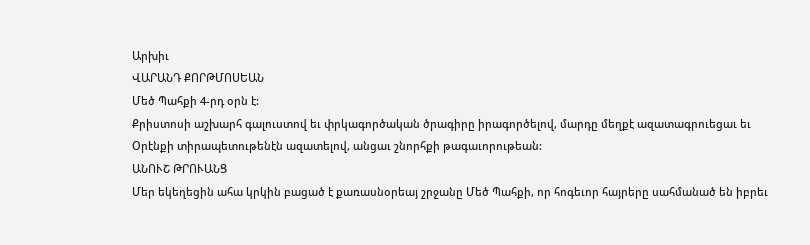Արխիւ
ՎԱՐԱՆԴ ՔՈՐԹՄՈՍԵԱՆ
Մեծ Պահքի 4-րդ օրն է:
Քրիստոսի աշխարհ գալուստով եւ փրկագործական ծրագիրը իրագործելով, մարդը մեղքէ ազատագրուեցաւ եւ Օրէնքի տիրապետութենէն ազատելով, անցաւ շնորհքի թագաւորութեան:
ԱՆՈՒՇ ԹՐՈՒԱՆՑ
Մեր եկեղեցին ահա կրկին բացած է քառասնօրեայ շրջանը Մեծ Պահքի, որ հոգեւոր հայրերը սահմանած են իբրեւ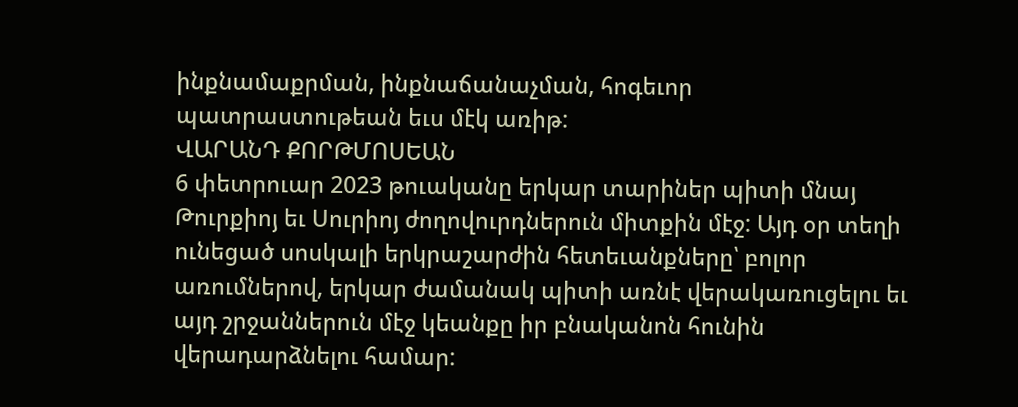ինքնամաքրման, ինքնաճանաչման, հոգեւոր պատրաստութեան եւս մէկ առիթ:
ՎԱՐԱՆԴ ՔՈՐԹՄՈՍԵԱՆ
6 փետրուար 2023 թուականը երկար տարիներ պիտի մնայ Թուրքիոյ եւ Սուրիոյ ժողովուրդներուն միտքին մէջ: Այդ օր տեղի ունեցած սոսկալի երկրաշարժին հետեւանքները՝ բոլոր առումներով, երկար ժամանակ պիտի առնէ վերակառուցելու եւ այդ շրջաններուն մէջ կեանքը իր բնականոն հունին վերադարձնելու համար: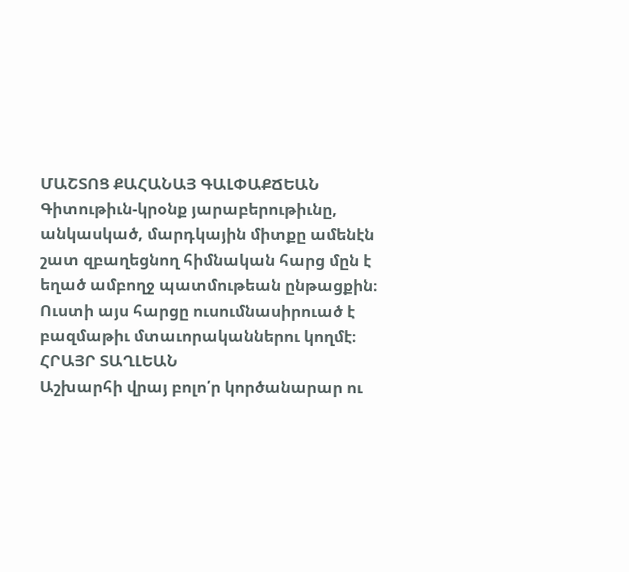ՄԱՇՏՈՑ ՔԱՀԱՆԱՅ ԳԱԼՓԱՔՃԵԱՆ
Գիտութիւն-կրօնք յարաբերութիւնը, անկասկած, մարդկային միտքը ամենէն շատ զբաղեցնող հիմնական հարց մըն է եղած ամբողջ պատմութեան ընթացքին։ Ուստի այս հարցը ուսումնասիրուած է բազմաթիւ մտաւորականներու կողմէ։
ՀՐԱՅՐ ՏԱՂԼԵԱՆ
Աշխարհի վրայ բոլո՛ր կործանարար ու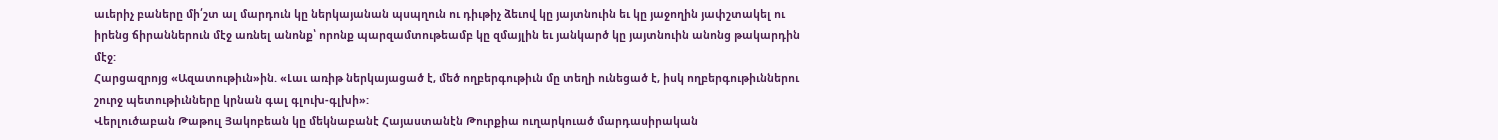աւերիչ բաները մի՛շտ ալ մարդուն կը ներկայանան պսպղուն ու դիւթիչ ձեւով կը յայտնուին եւ կը յաջողին յափշտակել ու իրենց ճիրաններուն մէջ առնել անոնք՝ որոնք պարզամտութեամբ կը զմայլին եւ յանկարծ կը յայտնուին անոնց թակարդին մէջ:
Հարցազրոյց «Ազատութիւն»ին. «Լաւ առիթ ներկայացած է, մեծ ողբերգութիւն մը տեղի ունեցած է, իսկ ողբերգութիւններու շուրջ պետութիւնները կրնան գալ գլուխ-գլխի»:
Վերլուծաբան Թաթուլ Յակոբեան կը մեկնաբանէ Հայաստանէն Թուրքիա ուղարկուած մարդասիրական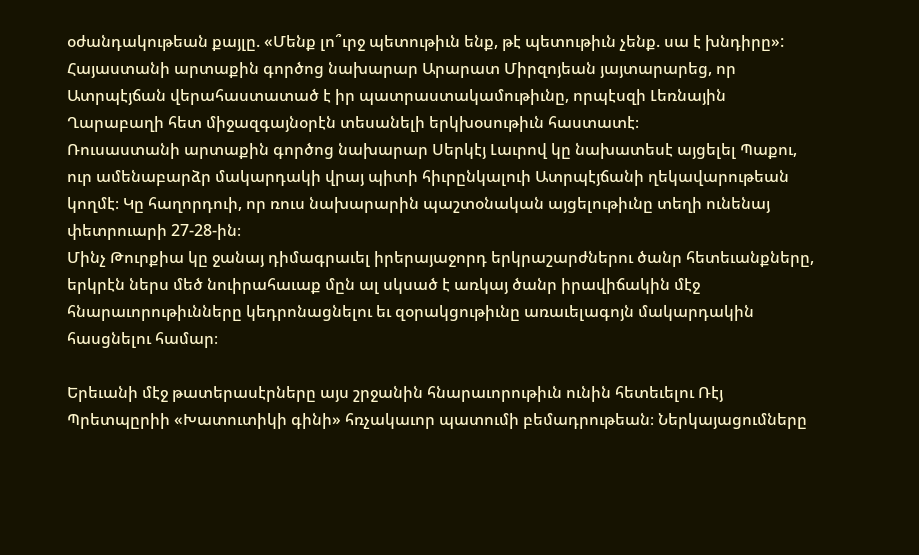օժանդակութեան քայլը. «Մենք լո՞ւրջ պետութիւն ենք, թէ պետութիւն չենք. սա է խնդիրը»:
Հայաստանի արտաքին գործոց նախարար Արարատ Միրզոյեան յայտարարեց, որ Ատրպէյճան վերահաստատած է իր պատրաստակամութիւնը, որպէսզի Լեռնային Ղարաբաղի հետ միջազգայնօրէն տեսանելի երկխօսութիւն հաստատէ։
Ռուսաստանի արտաքին գործոց նախարար Սերկէյ Լաւրով կը նախատեսէ այցելել Պաքու, ուր ամենաբարձր մակարդակի վրայ պիտի հիւրընկալուի Ատրպէյճանի ղեկավարութեան կողմէ։ Կը հաղորդուի, որ ռուս նախարարին պաշտօնական այցելութիւնը տեղի ունենայ փետրուարի 27-28-ին։
Մինչ Թուրքիա կը ջանայ դիմագրաւել իրերայաջորդ երկրաշարժներու ծանր հետեւանքները, երկրէն ներս մեծ նուիրահաւաք մըն ալ սկսած է առկայ ծանր իրավիճակին մէջ հնարաւորութիւնները կեդրոնացնելու եւ զօրակցութիւնը առաւելագոյն մակարդակին հասցնելու համար։

Երեւանի մէջ թատերասէրները այս շրջանին հնարաւորութիւն ունին հետեւելու Ռէյ Պրետպըրիի «Խատուտիկի գինի» հռչակաւոր պատումի բեմադրութեան։ Ներկայացումները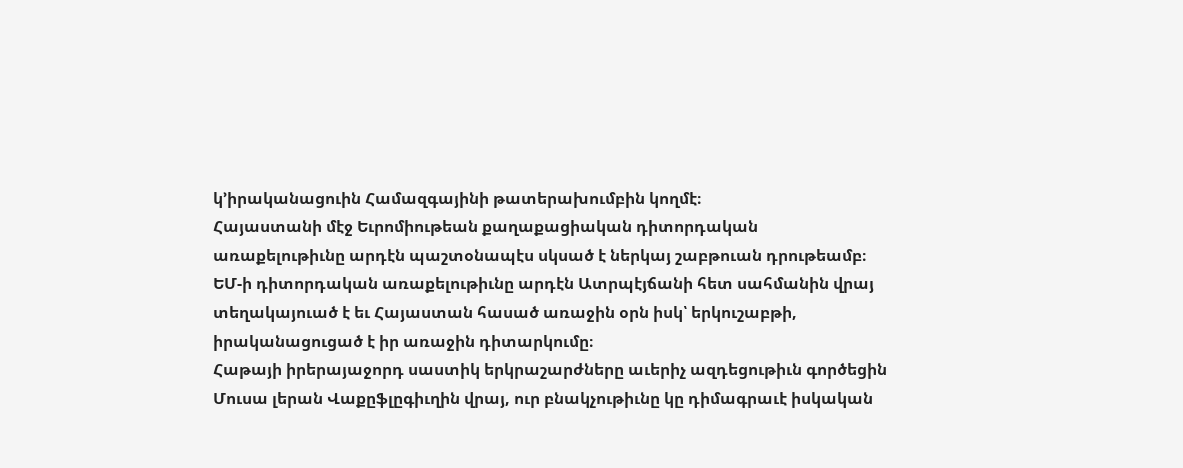կ՚իրականացուին Համազգայինի թատերախումբին կողմէ։
Հայաստանի մէջ Եւրոմիութեան քաղաքացիական դիտորդական առաքելութիւնը արդէն պաշտօնապէս սկսած է ներկայ շաբթուան դրութեամբ։ ԵՄ-ի դիտորդական առաքելութիւնը արդէն Ատրպէյճանի հետ սահմանին վրայ տեղակայուած է եւ Հայաստան հասած առաջին օրն իսկ՝ երկուշաբթի, իրականացուցած է իր առաջին դիտարկումը։
Հաթայի իրերայաջորդ սաստիկ երկրաշարժները աւերիչ ազդեցութիւն գործեցին Մուսա լերան Վաքըֆլըգիւղին վրայ, ուր բնակչութիւնը կը դիմագրաւէ իսկական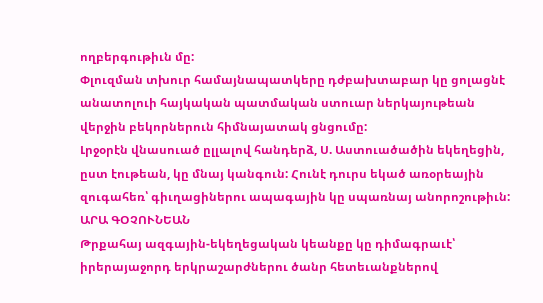ողբերգութիւն մը:
Փլուզման տխուր համայնապատկերը դժբախտաբար կը ցոլացնէ անատոլուի հայկական պատմական ստուար ներկայութեան վերջին բեկորներուն հիմնայատակ ցնցումը:
Լրջօրէն վնասուած ըլլալով հանդերձ, Ս. Աստուածածին եկեղեցին, ըստ էութեան, կը մնայ կանգուն: Հունէ դուրս եկած առօրեային զուգահեռ՝ գիւղացիներու ապագային կը սպառնայ անորոշութիւն:
ԱՐԱ ԳՕՉՈՒՆԵԱՆ
Թրքահայ ազգային-եկեղեցական կեանքը կը դիմագրաւէ՝ իրերայաջորդ երկրաշարժներու ծանր հետեւանքներով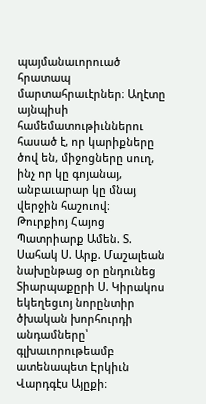պայմանաւորուած հրատապ մարտահրաւէրներ։ Աղէտը այնպիսի համեմատութիւններու հասած է, որ կարիքները ծով են, միջոցները սուղ, ինչ որ կը գոյանայ, անբաւարար կը մնայ վերջին հաշուով։
Թուրքիոյ Հայոց Պատրիարք Ամեն. Տ. Սահակ Ս. Արք. Մաշալեան նախընթաց օր ընդունեց Տիարպաքըրի Ս. Կիրակոս եկեղեցւոյ նորընտիր ծխական խորհուրդի անդամները՝ գլխաւորութեամբ ատենապետ Էրկիւն Վարդգէս Այըքի։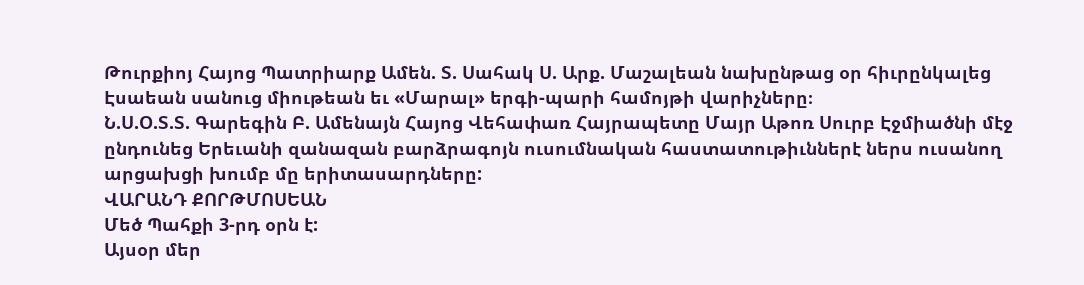Թուրքիոյ Հայոց Պատրիարք Ամեն. Տ. Սահակ Ս. Արք. Մաշալեան նախընթաց օր հիւրընկալեց Էսաեան սանուց միութեան եւ «Մարալ» երգի-պարի համոյթի վարիչները։
Ն.Ս.Օ.Տ.Տ. Գարեգին Բ. Ամենայն Հայոց Վեհափառ Հայրապետը Մայր Աթոռ Սուրբ Էջմիածնի մէջ ընդունեց Երեւանի զանազան բարձրագոյն ուսումնական հաստատութիւններէ ներս ուսանող արցախցի խումբ մը երիտասարդները:
ՎԱՐԱՆԴ ՔՈՐԹՄՈՍԵԱՆ
Մեծ Պահքի 3-րդ օրն է:
Այսօր մեր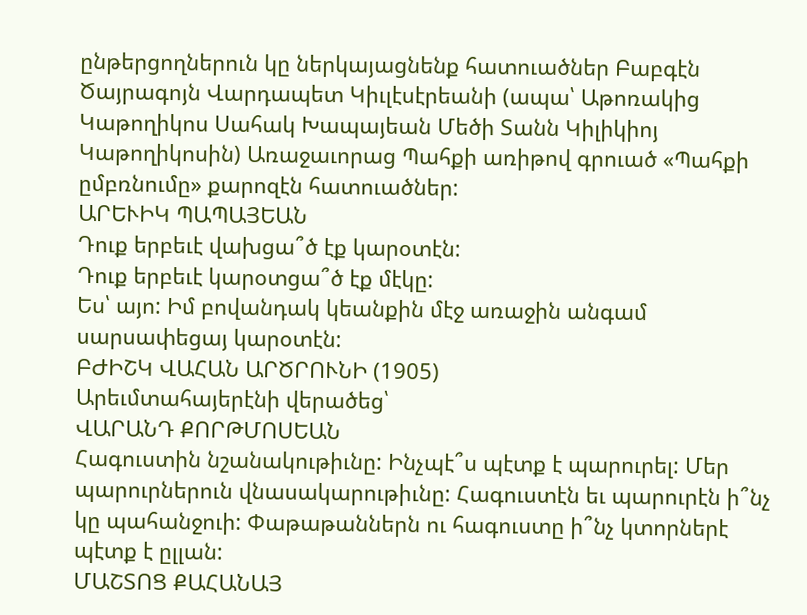ընթերցողներուն կը ներկայացնենք հատուածներ Բաբգէն Ծայրագոյն Վարդապետ Կիւլէսէրեանի (ապա՝ Աթոռակից Կաթողիկոս Սահակ Խապայեան Մեծի Տանն Կիլիկիոյ Կաթողիկոսին) Առաջաւորաց Պահքի առիթով գրուած «Պահքի ըմբռնումը» քարոզէն հատուածներ:
ԱՐԵՒԻԿ ՊԱՊԱՅԵԱՆ
Դուք երբեւէ վախցա՞ծ էք կարօտէն:
Դուք երբեւէ կարօտցա՞ծ էք մէկը:
Ես՝ այո: Իմ բովանդակ կեանքին մէջ առաջին անգամ սարսափեցայ կարօտէն:
ԲԺԻՇԿ ՎԱՀԱՆ ԱՐԾՐՈՒՆԻ (1905)
Արեւմտահայերէնի վերածեց՝
ՎԱՐԱՆԴ ՔՈՐԹՄՈՍԵԱՆ
Հագուստին նշանակութիւնը: Ինչպէ՞ս պէտք է պարուրել: Մեր պարուրներուն վնասակարութիւնը: Հագուստէն եւ պարուրէն ի՞նչ կը պահանջուի: Փաթաթաններն ու հագուստը ի՞նչ կտորներէ պէտք է ըլլան:
ՄԱՇՏՈՑ ՔԱՀԱՆԱՅ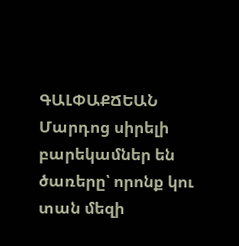ԳԱԼՓԱՔՃԵԱՆ
Մարդոց սիրելի բարեկամներ են ծառերը՝ որոնք կու տան մեզի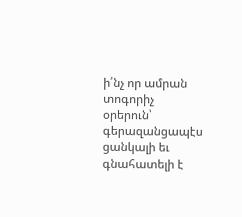ի՛նչ որ ամրան տոգորիչ օրերուն՝ գերազանցապէս ցանկալի եւ գնահատելի է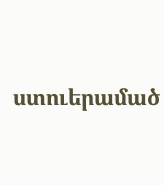ստուերամած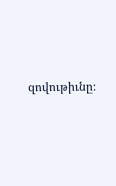զովութիւնը։